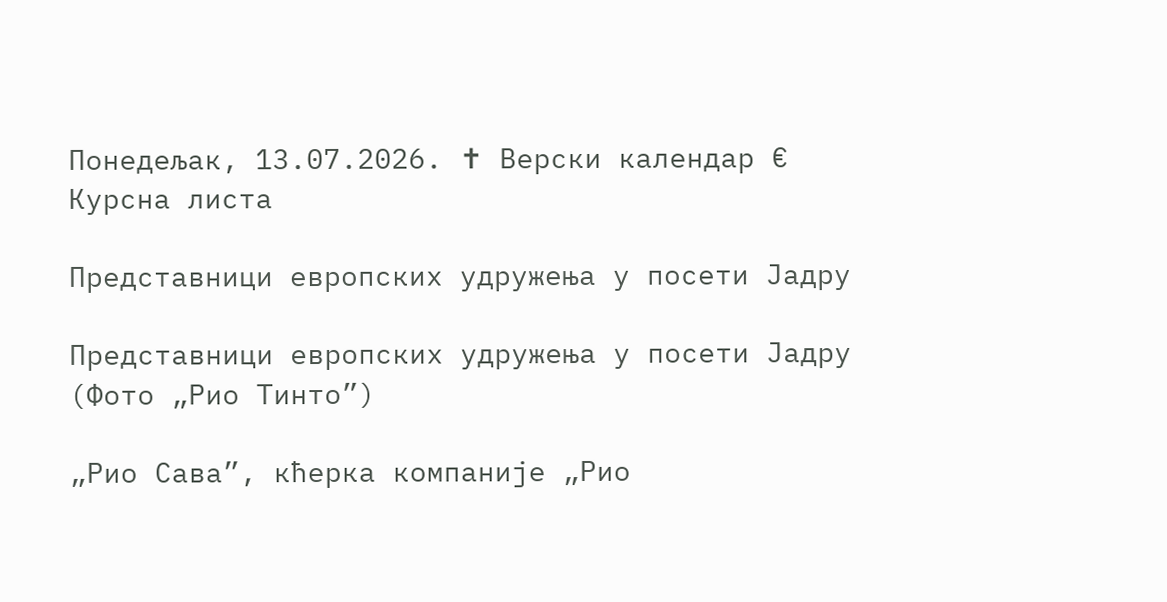Понедељак, 13.07.2026. ✝ Верски календар € Курсна листа

Представници европских удружења у посети Јадру

Представници европских удружења у посети Јадру
(Фото „Рио Тинто”)

„Рио Сава”, кћерка компаније „Рио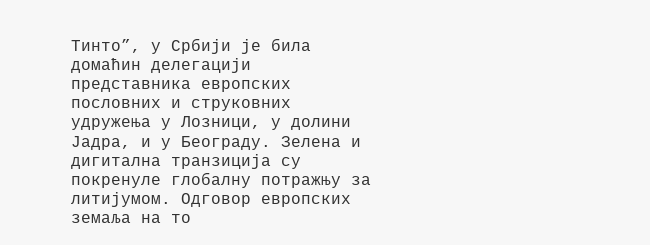Тинто”, у Србији је била домаћин делегацији представника европских пословних и струковних удружења у Лозници, у долини Јадра, и у Београду. Зелена и дигитална транзиција су покренуле глобалну потражњу за литијумом. Одговор европских земаља на то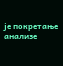је покретање анализе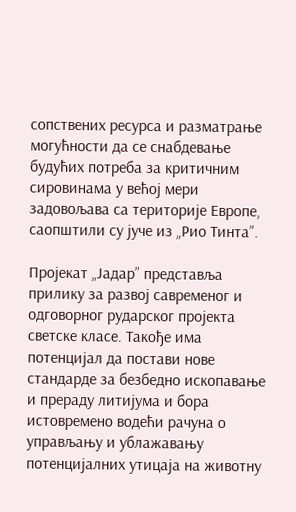сопствених ресурса и разматрање могућности да се снабдевање будућих потреба за критичним сировинама у већој мери задовољава са територије Европе, саопштили су јуче из „Рио Тинта”.

Пројекат „Јадар” представља прилику за развој савременог и одговорног рударског пројекта светске класе. Такође има потенцијал да постави нове стандарде за безбедно ископавање и прераду литијума и бора истовремено водећи рачуна о управљању и ублажавању потенцијалних утицаја на животну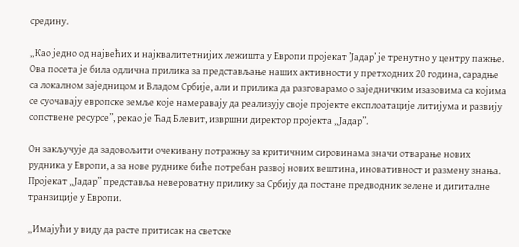средину.

„Као једно од највећих и најквалитетнијих лежишта у Европи пројекат ’Јадар’ је тренутно у центру пажње. Ова посета је била одлична прилика за представљање наших активности у претходних 20 година, сарадње са локалном заједницом и Владом Србије, али и прилика да разговарамо о заједничким изазовима са којима се суочавају европске земље које намеравају да реализују своје пројекте експлоатације литијума и развију сопствене ресурсе”, рекао је Ћад Блевит, извршни директор пројекта „Јадар”.

Он закључује да задовољити очекивану потражњу за критичним сировинама значи отварање нових рудника у Европи, а за нове руднике биће потребан развој нових вештина, иновативност и размену знања. Пројекат „Јадар” представља невероватну прилику за Србију да постане предводник зелене и дигиталне транзиције у Европи.

„Имајући у виду да расте притисак на светске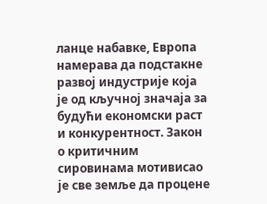ланце набавке, Европа намерава да подстакне развој индустрије која је од кључној значаја за будући економски раст и конкурентност. Закон о критичним сировинама мотивисао је све земље да процене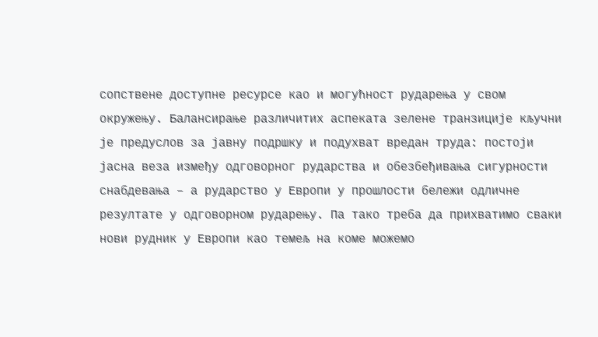сопствене доступне ресурсе као и могућност рударења у свом окружењу. Балансирање различитих аспеката зелене транзиције кључни је предуслов за јавну подршку и подухват вредан труда: постоји јасна веза између одговорног рударства и обезбеђивања сигурности снабдевања – а рударство у Европи у прошлости бележи одличне резултате у одговорном рударењу. Па тако треба да прихватимо сваки нови рудник у Европи као темељ на коме можемо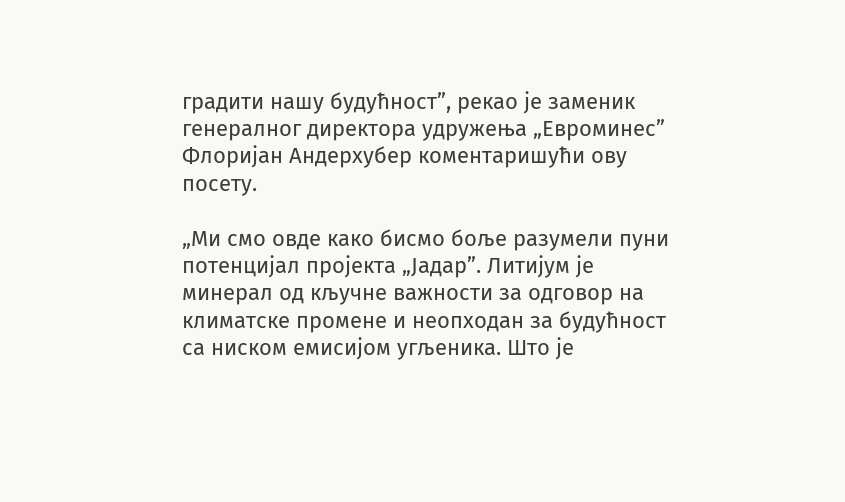градити нашу будућност”, рекао је заменик генералног директора удружења „Евроминес” Флоријан Андерхубер коментаришући ову посету.

„Ми смо овде како бисмо боље разумели пуни потенцијал пројекта „Јадар”. Литијум је минерал од кључне важности за одговор на климатске промене и неопходан за будућност са ниском емисијом угљеника. Што је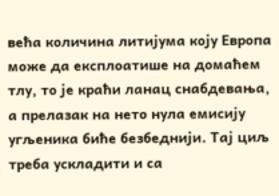већа количина литијума коју Европа може да експлоатише на домаћем тлу, то је краћи ланац снабдевања, а прелазак на нето нула емисију угљеника биће безбеднији. Тај циљ треба ускладити и са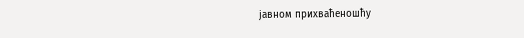јавном прихваћеношћу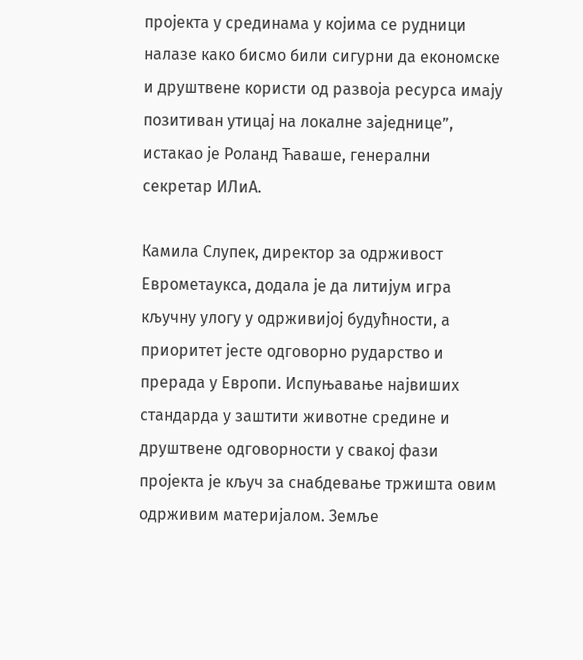пројекта у срединама у којима се рудници налазе како бисмо били сигурни да економске и друштвене користи од развоја ресурса имају позитиван утицај на локалне заједнице”, истакао је Роланд Ћаваше, генерални секретар ИЛиА.

Камила Слупек, директор за одрживост Еврометаукса, додала је да литијум игра кључну улогу у одрживијој будућности, а приоритет јесте одговорно рударство и прерада у Европи. Испуњавање највиших стандарда у заштити животне средине и друштвене одговорности у свакој фази пројекта је кључ за снабдевање тржишта овим одрживим материјалом. Земље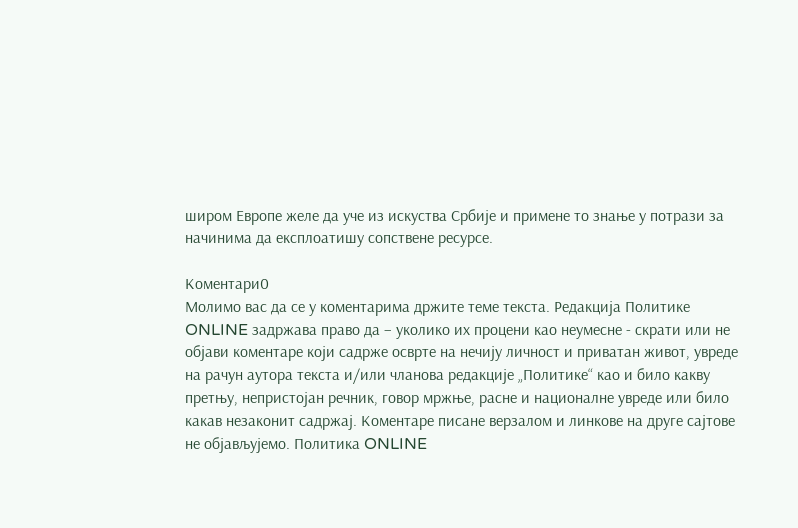широм Европе желе да уче из искуства Србије и примене то знање у потрази за начинима да експлоатишу сопствене ресурсе.

Коментари0
Молимо вас да се у коментарима држите теме текста. Редакција Политике ONLINE задржава право да – уколико их процени као неумесне - скрати или не објави коментаре који садрже осврте на нечију личност и приватан живот, увреде на рачун аутора текста и/или чланова редакције „Политике“ као и било какву претњу, непристојан речник, говор мржње, расне и националне увреде или било какав незаконит садржај. Коментаре писане верзалом и линкове на друге сајтове не објављујемо. Политика ONLINE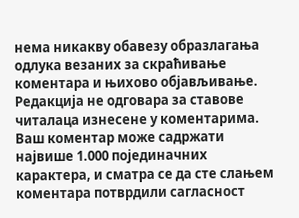нема никакву обавезу образлагања одлука везаних за скраћивање коментара и њихово објављивање. Редакција не одговара за ставове читалаца изнесене у коментарима. Ваш коментар може садржати највише 1.000 појединачних карактера, и сматра се да сте слањем коментара потврдили сагласност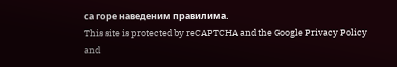са горе наведеним правилима.
This site is protected by reCAPTCHA and the Google Privacy Policy and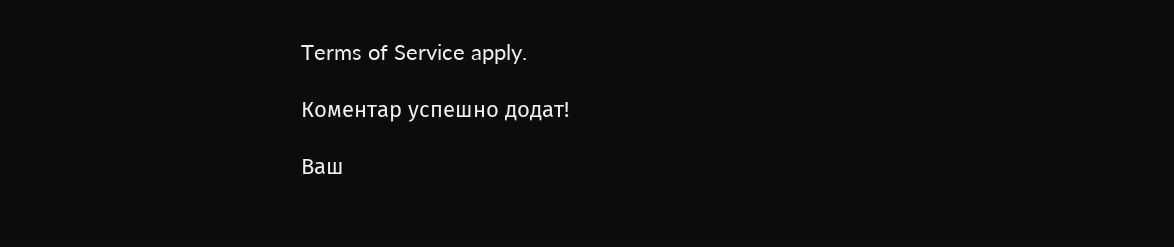Terms of Service apply.

Комeнтар успeшно додат!

Ваш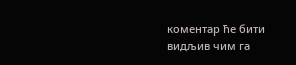комeнтар ћe бити видљив чим га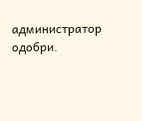администратор одобри.